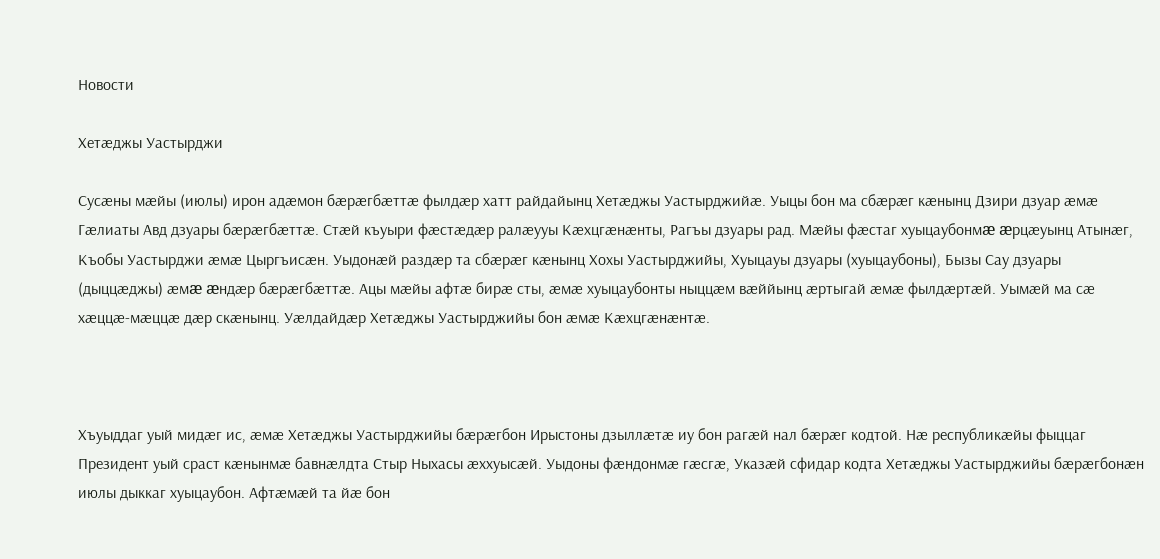Новости

Хетæджы Уастырджи

Сусæны мæйы (июлы) ирон адæмон бæрæгбæттæ фылдæр хатт райдайынц Хетæджы Уастырджийæ. Уыцы бон ма сбæрæг кæнынц Дзири дзуар æмæ Гæлиаты Авд дзуары бæрæгбæттæ. Стæй къуыри фæстæдæр ралæууы Кæхцгæнæнты, Рагъы дзуары рад. Мæйы фæстаг хуыцаубонмæ æрцæуынц Атынæг, Къобы Уастырджи æмæ Цыргъисæн. Уыдонæй раздæр та сбæрæг кæнынц Хохы Уастырджийы, Хуыцауы дзуары (хуыцаубоны), Бызы Сау дзуары (дыццæджы) æмæ æндæр бæрæгбæттæ. Ацы мæйы афтæ бирæ сты, æмæ хуыцаубонты ныццæм вæййынц æртыгай æмæ фылдæртæй. Уымæй ма сæ хæццæ-мæццæ дæр скæнынц. Уæлдайдæр Хетæджы Уастырджийы бон æмæ Кæхцгæнæнтæ.



Хъуыддаг уый мидæг ис, æмæ Хетæджы Уастырджийы бæрæгбон Ирыстоны дзыллæтæ иу бон рагæй нал бæрæг кодтой. Нæ республикæйы фыццаг Президент уый сраст кæнынмæ бавнæлдта Стыр Ныхасы æххуысæй. Уыдоны фæндонмæ гæсгæ, Указæй сфидар кодта Хетæджы Уастырджийы бæрæгбонæн июлы дыккаг хуыцаубон. Афтæмæй та йæ бон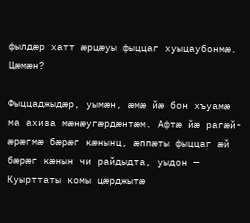фылдæр хатт æрцæуы фыццаг хуыцаубонмæ. Цæмæн?

Фыццаджыдæр, уымæн, æмæ йæ бон хъуамæ ма ахиза мæнæугæрдæнтæм. Афтæ йæ рагæй-æрæгмæ бæрæг кæнынц, æппæты фыццаг æй бæрæг кæнын чи райдыдта, уыдон — Куырттаты комы цæрджытæ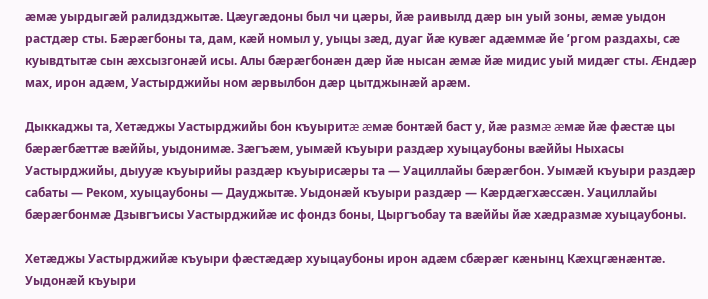æмæ уырдыгæй ралидзджытæ. Цæугæдоны был чи цæры, йæ раивылд дæр ын уый зоны, æмæ уыдон растдæр сты. Бæрæгбоны та, дам, кæй номыл у, уыцы зæд, дуаг йæ кувæг адæммæ йе ’ргом раздахы, сæ куывдтытæ сын æхсызгонæй исы. Алы бæрæгбонæн дæр йæ нысан æмæ йæ мидис уый мидæг сты. Æндæр мах, ирон адæм, Уастырджийы ном æрвылбон дæр цытджынæй арæм.

Дыккаджы та, Хетæджы Уастырджийы бон къуыритæ æмæ бонтæй баст у, йæ размæ æмæ йæ фæстæ цы бæрæгбæттæ вæййы, уыдонимæ. Зæгъæм, уымæй къуыри раздæр хуыцаубоны вæййы Ныхасы Уастырджийы, дыууæ къуырийы раздæр къуырисæры та — Уациллайы бæрæгбон. Уымæй къуыри раздæр сабаты — Реком, хуыцаубоны — Дауджытæ. Уыдонæй къуыри раздæр — Кæрдæгхæссæн. Уациллайы бæрæгбонмæ Дзывгъисы Уастырджийæ ис фондз боны, Цыргъобау та вæййы йæ хæдразмæ хуыцаубоны.

Хетæджы Уастырджийæ къуыри фæстæдæр хуыцаубоны ирон адæм сбæрæг кæнынц Кæхцгæнæнтæ. Уыдонæй къуыри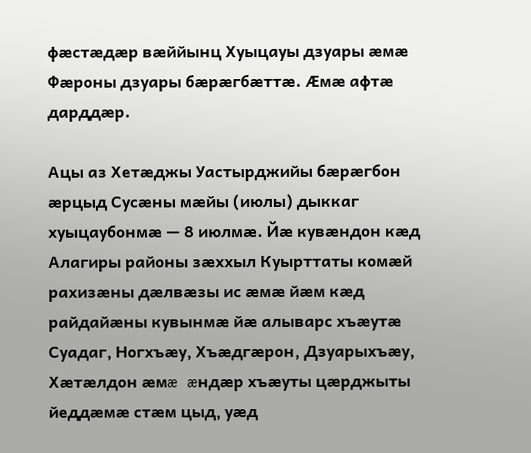фæстæдæр вæййынц Хуыцауы дзуары æмæ Фæроны дзуары бæрæгбæттæ. Æмæ афтæ дарддæр.

Ацы аз Хетæджы Уастырджийы бæрæгбон æрцыд Сусæны мæйы (июлы) дыккаг хуыцаубонмæ — 8 июлмæ. Йæ кувæндон кæд Алагиры районы зæххыл Куырттаты комæй рахизæны дæлвæзы ис æмæ йæм кæд райдайæны кувынмæ йæ алыварс хъæутæ Суадаг, Ногхъæу, Хъæдгæрон, Дзуарыхъæу, Хæтæлдон æмæ æндæр хъæуты цæрджыты йеддæмæ стæм цыд, уæд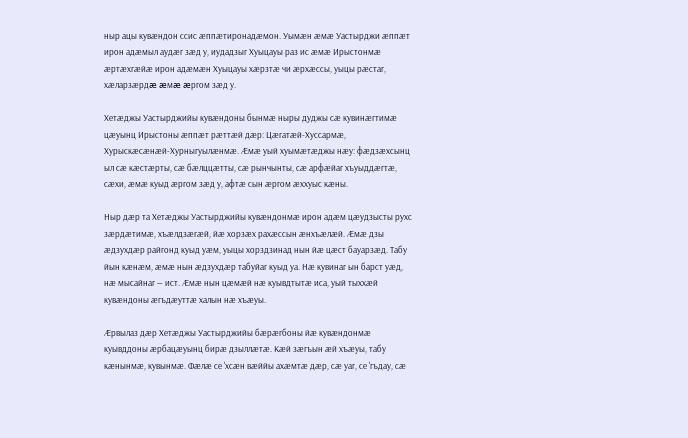ныр ацы кувæндон ссис æппæтиронадæмон. Уымæн æмæ Уастырджи æппæт ирон адæмыл аудæг зæд у, иудадзыг Хуыцауы раз ис æмæ Ирыстонмæ æртæхгæйæ ирон адæмæн Хуыцауы хæрзтæ чи æрхæссы, уыцы рæстаг, хæларзæрдæ æмæ æргом зæд у.

Хетæджы Уастырджийы кувæндоны бынмæ ныры дуджы сæ кувинæгтимæ цæуынц Ирыстоны æппæт рæттæй дæр: Цæгатæй-Хуссармæ, Хурыскæсæнæй-Хурныгуылæнмæ. Æмæ уый хуымæтæджы нæу: фæдзæхсынц ыл сæ кæстæрты, сæ бæлццæтты, сæ рынчынты, сæ арфæйаг хъуыддæгтæ, сæхи, æмæ куыд æргом зæд у, афтæ сын æргом æххуыс кæны.

Ныр дæр та Хетæджы Уастырджийы кувæндонмæ ирон адæм цæудзысты рухс зæрдæтимæ, хъæлдзæгæй, йæ хорзæх рахæссын æнхъæлæй. Æмæ дзы æдзухдæр райгонд куыд уæм, уыцы хорздзинад нын йæ цæст бауарзæд. Табу йын кæнæм, æмæ нын æдзухдæр табуйаг куыд уа. Нæ кувинаг ын барст уæд, нæ мысайнаг — ист. Æмæ нын цæмæй нæ куывдтытæ иса, уый тыххæй кувæндоны æгъдæуттæ халын нæ хъæуы.

Æрвылаз дæр Хетæджы Уастырджийы бæрæгбоны йæ кувæндонмæ куывддоны æрбацæуынц бирæ дзыллæтæ. Кæй зæгъын æй хъæуы, табу кæнынмæ, кувынмæ. Фæлæ се 'хсæн вæййы ахæмтæ дæр, сæ уаг, се 'гъдау, сæ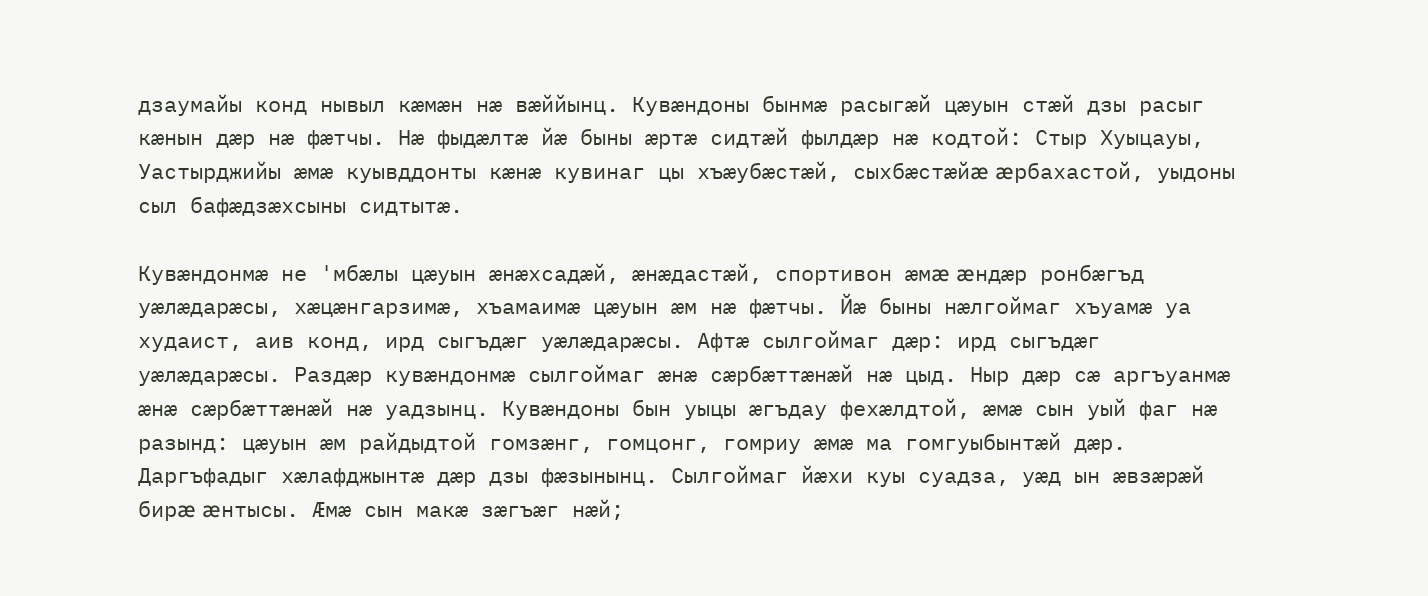дзаумайы конд нывыл кæмæн нæ вæййынц. Кувæндоны бынмæ расыгæй цæуын стæй дзы расыг кæнын дæр нæ фæтчы. Нæ фыдæлтæ йæ быны æртæ сидтæй фылдæр нæ кодтой: Стыр Хуыцауы, Уастырджийы æмæ куывддонты кæнæ кувинаг цы хъæубæстæй, сыхбæстæйæ æрбахастой, уыдоны сыл бафæдзæхсыны сидтытæ.

Кувæндонмæ не 'мбæлы цæуын æнæхсадæй, æнæдастæй, спортивон æмæ æндæр ронбæгъд уæлæдарæсы, хæцæнгарзимæ, хъамаимæ цæуын æм нæ фæтчы. Йæ быны нæлгоймаг хъуамæ уа худаист, аив конд, ирд сыгъдæг уæлæдарæсы. Афтæ сылгоймаг дæр: ирд сыгъдæг уæлæдарæсы. Раздæр кувæндонмæ сылгоймаг æнæ сæрбæттæнæй нæ цыд. Ныр дæр сæ аргъуанмæ æнæ сæрбæттæнæй нæ уадзынц. Кувæндоны бын уыцы æгъдау фехæлдтой, æмæ сын уый фаг нæ разынд: цæуын æм райдыдтой гомзæнг, гомцонг, гомриу æмæ ма гомгуыбынтæй дæр. Даргъфадыг хæлафджынтæ дæр дзы фæзынынц. Сылгоймаг йæхи куы суадза, уæд ын æвзæрæй бирæ æнтысы. Æмæ сын макæ зæгъæг нæй;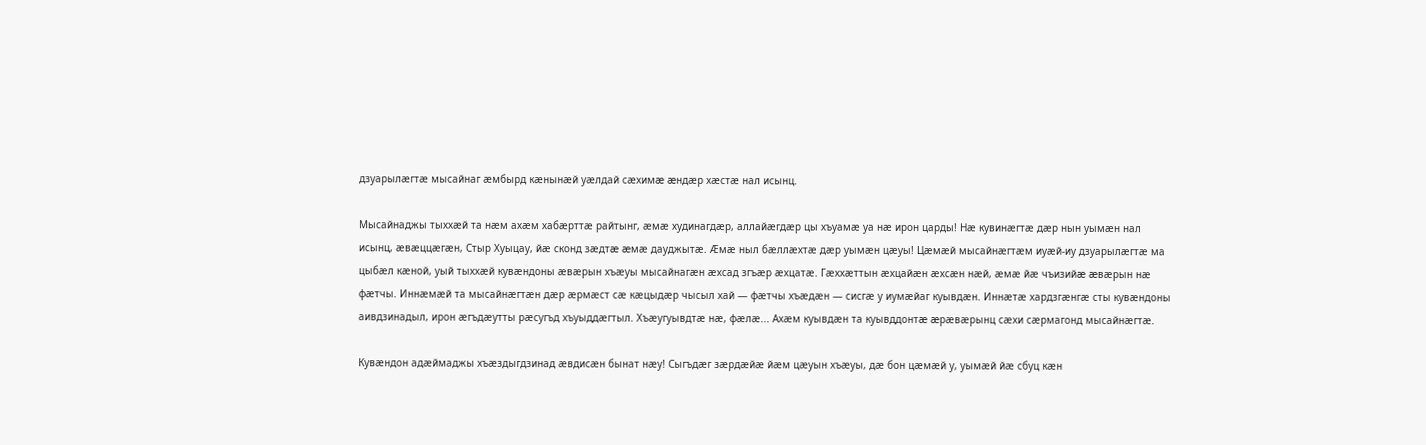дзуарылæгтæ мысайнаг æмбырд кæнынæй уæлдай сæхимæ æндæр хæстæ нал исынц.

Мысайнаджы тыххæй та нæм ахæм хабæрттæ райтынг, æмæ худинагдæр, аллайæгдæр цы хъуамæ уа нæ ирон царды! Нæ кувинæгтæ дæр нын уымæн нал исынц, æвæццæгæн, Стыр Хуыцау, йæ сконд зæдтæ æмæ дауджытæ. Æмæ ныл бæллæхтæ дæр уымæн цæуы! Цæмæй мысайнæгтæм иуæй-иу дзуарылæгтæ ма цыбæл кæной, уый тыххæй кувæндоны æвæрын хъæуы мысайнагæн æхсад згъæр æхцатæ. Гæххæттын æхцайæн æхсæн нæй, æмæ йæ чъизийæ æвæрын нæ фæтчы. Иннæмæй та мысайнæгтæн дæр æрмæст сæ кæцыдæр чысыл хай — фæтчы хъæдæн — сисгæ у иумæйаг куывдæн. Иннæтæ хардзгæнгæ сты кувæндоны аивдзинадыл, ирон æгъдæутты рæсугъд хъуыддæгтыл. Хъæугуывдтæ нæ, фæлæ... Ахæм куывдæн та куывддонтæ æрæвæрынц сæхи сæрмагонд мысайнæгтæ.

Кувæндон адæймаджы хъæздыгдзинад æвдисæн бынат нæу! Сыгъдæг зæрдæйæ йæм цæуын хъæуы, дæ бон цæмæй у, уымæй йæ сбуц кæн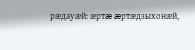рæдауæй: æртæ æртæдзыхонæй,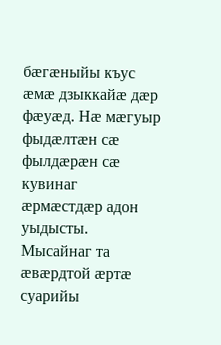бæгæныйы къус æмæ дзыккайæ дæр фæуæд. Нæ мæгуыр фыдæлтæн сæ фылдæрæн сæ кувинаг æрмæстдæр адон уыдысты. Мысайнаг та æвæрдтой æртæ суарийы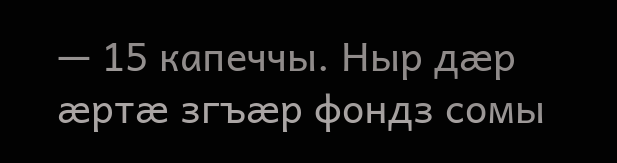— 15 капеччы. Ныр дæр æртæ згъæр фондз сомы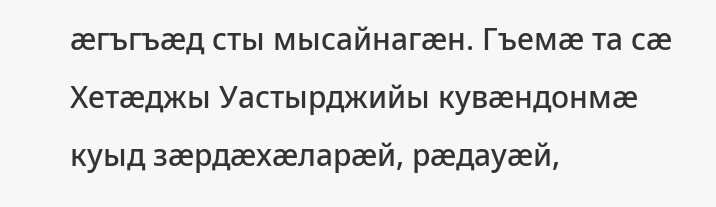æгъгъæд сты мысайнагæн. Гъемæ та сæ Хетæджы Уастырджийы кувæндонмæ куыд зæрдæхæларæй, рæдауæй,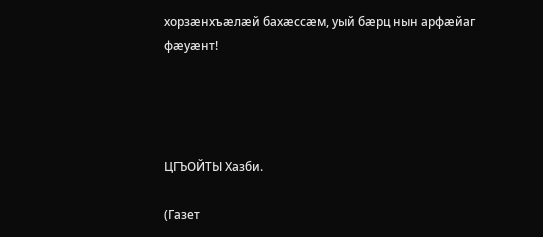хорзæнхъæлæй бахæссæм, уый бæрц нын арфæйаг фæуæнт!




ЦГЪОЙТЫ Хазби.

(Газет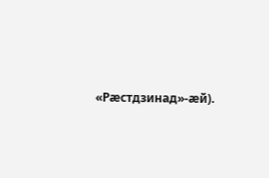«Рæстдзинад»-æй).